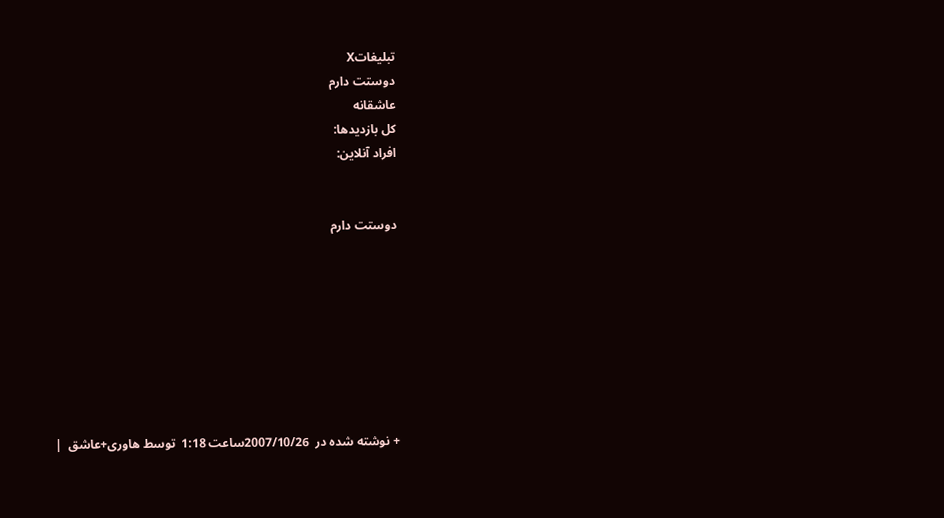تبليغاتX
دوستت دارم
عاشقانه
كل بازديدها:
افراد آنلاین:


دوستت دارم








+ نوشته شده در  2007/10/26ساعت 1:18  توسط هاورى+عاشق  |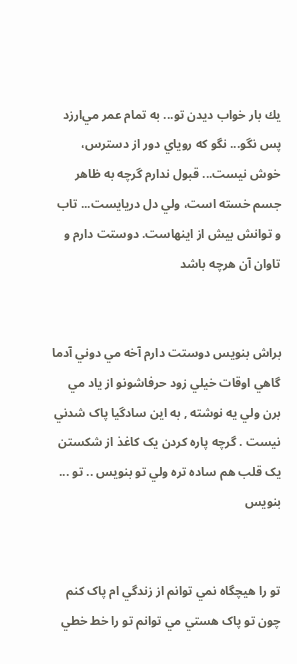يك بار خواب ديدن تو... به تمام عمر مي‌ارزد پس نگو... نگو که روياي دور از دسترس، خوش نيست... قبول ندارم گرچه به ظاهر جسم خسته است، ولي دل دريايست... تاب و توانش بيش از اينهاست. دوستت دارم و تاوان آن هرچه باشد


براش بنويس دوستت دارم آخه مي دوني آدما گاهي اوقات خيلي زود حرفاشونو از ياد مي برن ولي يه نوشته , به اين سادگيا پاک شدني نيست . گرچه پاره کردن يک کاغذ از شکستن يک قلب هم ساده تره ولي تو بنويس .. تو ... بنويس


تو را هيچگاه نمي توانم از زندگي ام پاک کنم چون تو پاک هستي مي توانم تو را خط خطي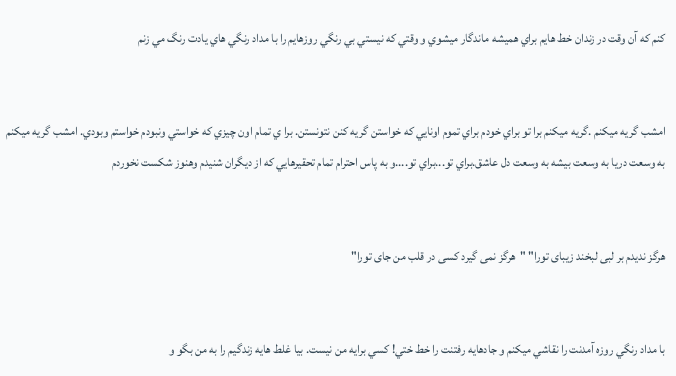کنم که آن وقت در زندان خط هايم براي هميشه ماندگار ميشوي و وقتي که نيستي بي رنگي روزهايم را با مداد رنگي هاي يادت رنگ مي زنم


امشب گريه ميكنم .گريه ميكنم برا تو براي خودم براي تموم اونايي كه خواستن گريه كنن نتونستن. برا ي تمام اون چيزي كه خواستي ونبودم خواستم وبودي. امشب گريه ميكنم به وسعت دريا به وسعت بيشه به وسعت دل عاشق.براي تو...براي تو....و به پاس احترام تمام تحقيرهايي كه از ديگران شنيدم وهنوز شكست نخوردم


هرگز نديدم بر لبی لبخند زيباى تورا" "هرگز نمى گيرد كسى در قلب من جاى تورا"


با مداد رنگي روزه آمدنت را نقاشي ميکنم و جادهايه رفتنت را خط ختي! کسي برايه من نيست. بيا غلط هايه زندگيم را به من بگو و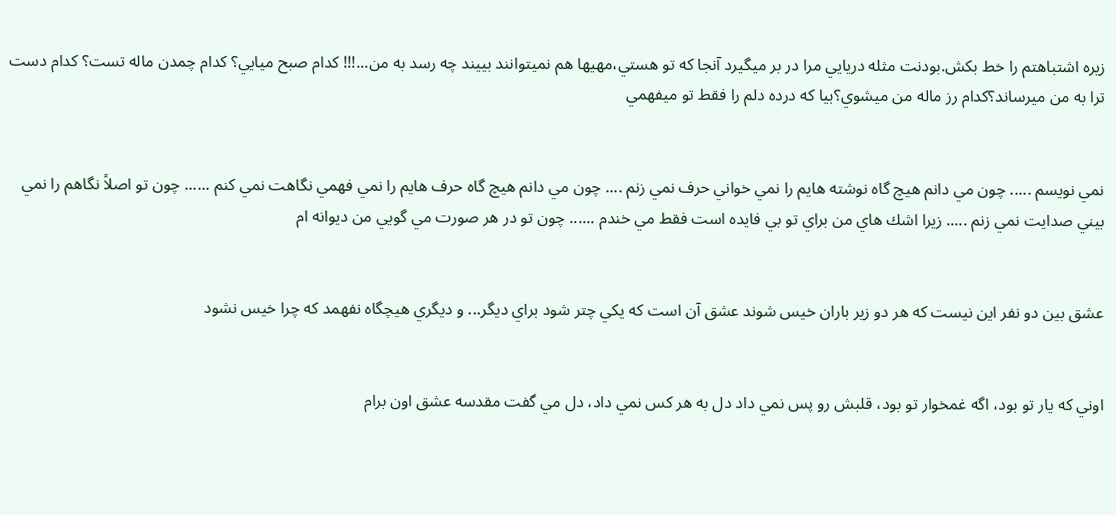زيره اشتباهتم را خط بکش.بودنت مثله دريايي مرا در بر ميگيرد آنجا که تو هستي،مهيها هم نميتوانند بييند چه رسد به من...!!! کدام صبح ميايي؟ کدام چمدن ماله تست؟ کدام دست ترا به من ميرساند؟کدام رز ماله من ميشوي؟بيا که درده دلم را فقط تو ميفهمي


نمي نويسم ..... چون مي دانم هيچ گاه نوشته هايم را نمي خواني حرف نمي زنم .... چون مي دانم هيچ گاه حرف هايم را نمي فهمي نگاهت نمي كنم ...... چون تو اصلاً نگاهم را نمي بيني صدايت نمي زنم ..... زيرا اشك هاي من براي تو بي فايده است فقط مي خندم ...... چون تو در هر صورت مي گويي من ديوانه ام


عشق بين دو نفر اين نيست كه هر دو زير باران خيس شوند عشق آن است كه يكي چتر شود براي ديگر... و ديگري هيچگاه نفهمد كه چرا خيس نشود


اوني كه يار تو بود، اگه غمخوار تو بود، قلبش رو پس نمي داد دل به هر كس نمي داد، دل مي گفت مقدسه عشق اون برام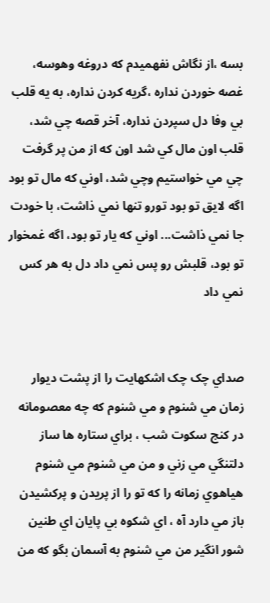بسه ،از نگاش نفهميدم كه دروغه وهوسه، غصه خوردن نداره ،گريه كردن نداره، به يه قلب بي وفا دل سپردن نداره، آخر قصه چي شد، قلب اون مال كي شد اون كه از من پر گرفت چي مي خواستيم وچي شد، اوني كه مال تو بود اگه لايق تو بود تورو تنها نمي ذاشت، با خودت جا نمي ذاشت... اوني كه يار تو بود، اگه غمخوار تو بود، قلبش رو پس نمي داد دل به هر كس نمي داد


صداي چک چک اشکهايت را از پشت ديوار زمان مي شنوم و مي شنوم که چه معصومانه در کنج سکوت شب ‌، براي ستاره ها ساز دلتنگي مي زني و من مي شنوم مي شنوم هياهوي زمانه را که تو را از پريدن و پرکشيدن باز مي دارد آه ، اي شکوه بي پايان اي طنين شور انگير من مي شنوم به آسمان بگو که من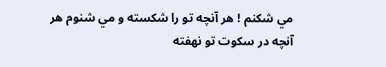مي شکنم ! هر آنچه تو را شکسته و مي شنوم هر آنچه در سکوت تو نهفته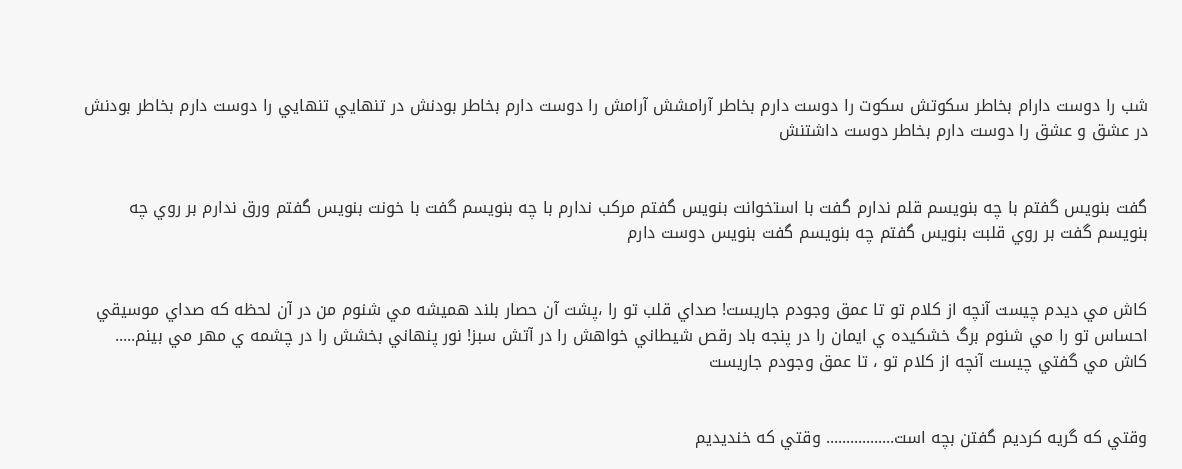شب را دوست دارام بخاطر سكوتش سكوت را دوست دارم بخاطر آرامشش آرامش را دوست دارم بخاطر بودنش در تنهايي تنهايي را دوست دارم بخاطر بودنش در عشق و عشق را دوست دارم بخاطر دوست داشتنش


گفت بنويس گفتم با چه بنويسم قلم ندارم گفت با استخوانت بنويس گفتم مركب ندارم با چه بنويسم گفت با خونت بنويس گفتم ورق ندارم بر روي چه بنويسم گفت بر روي قلبت بنويس گفتم چه بنويسم گفت بنويس دوست دارم


کاش مي ديدم چيست آنچه از کلام تو تا عمق وجودم جاريست! صداي قلب تو را ،پشت آن حصار بلند هميشه مي شنوم من در آن لحظه که صداي موسيقي احساس تو را مي شنوم برگ خشکيده ي ايمان را در پنجه باد رقص شيطاني خواهش را در آتش سبز! نور پنهاني بخشش را در چشمه ي مهر مي بينم..... کاش مي گفتي چيست آنچه از کلام تو ، تا عمق وجودم جاريست


وقتي که گريه کرديم گفتن بچه است................. وقتي که خنديديم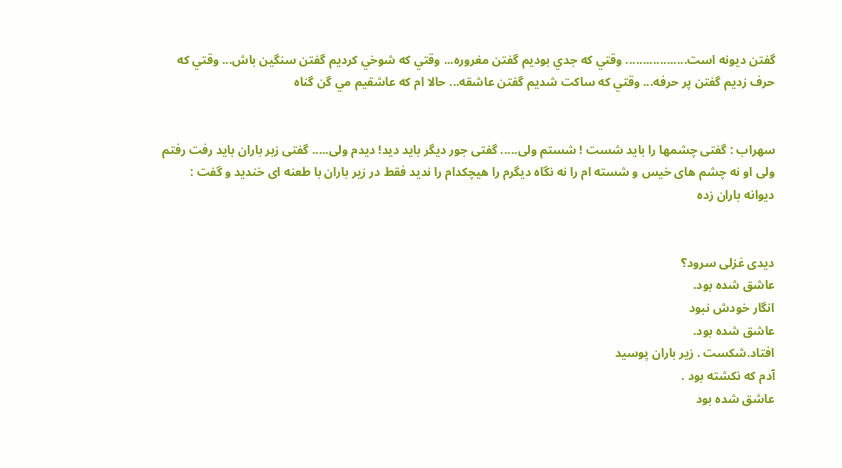گفتن ديونه است.................. وقتي که جدي بوديم گفتن مغروره... وقتي که شوخي کرديم گفتن سنگين باش... وقتي که حرف زديم گفتن پر حرفه... وقتي که ساکت شديم گفتن عاشقه... حالا ام که عاشقيم مي گن گناه


سهراب : گفتی چشمها را باید شست ! شستم ولی..... گفتی جور دیگر باید دید! دیدم ولی..... گفتی زبر باران باید رفت رفتم ولی او نه چشم های خیس و شسته ام را نه نگاه دیگرم را هیچکدام را ندید فقط در زیر باران با طعنه ای خندید و گفت : دیوانه باران زده


ديدی غزلی سرود؟
عاشق شده بود.
انگار خودش نبود
عاشق شده بود.
افتاد.شکست . زير باران پوسيد
آدم که نکشته بود .
عاشق شده بود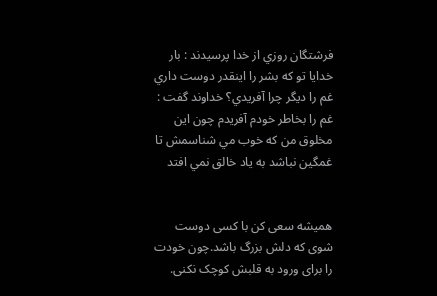فرشتگان روزي از خدا پرسيدند : بار خدايا تو كه بشر را اينقدر دوست داري غم را ديگر چرا آفريدي؟ خداوند گفت : غم را بخاطر خودم آفريدم چون اين مخلوق من كه خوب مي شناسمش تا غمگين نباشد به ياد خالق نمي افتد


هميشه سعی کن با کسی دوست شوی که دلش بزرگ باشد.چون خودت را برای ورود به قلبش کوچک نکنی.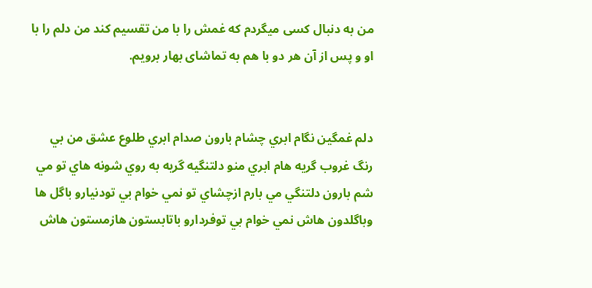من به دنبال کسی ميگردم که غمش را با من تقسيم کند من دلم را با او و پس از آن هر دو با هم به تماشای بهار برويم.


دلم غمگين نگام ابري چشام بارون صدام ابري طلوع عشق من بي رنگ غروب گريه هام ابري منو دلتنگيه گريه به روي شونه هاي تو مي شم بارون دلتنگي مي بارم ازچشاي تو نمي خوام بي تودنيارو باگل ها وباگلدون هاش نمي خوام بي توفردارو باتابستون هازمستون هاش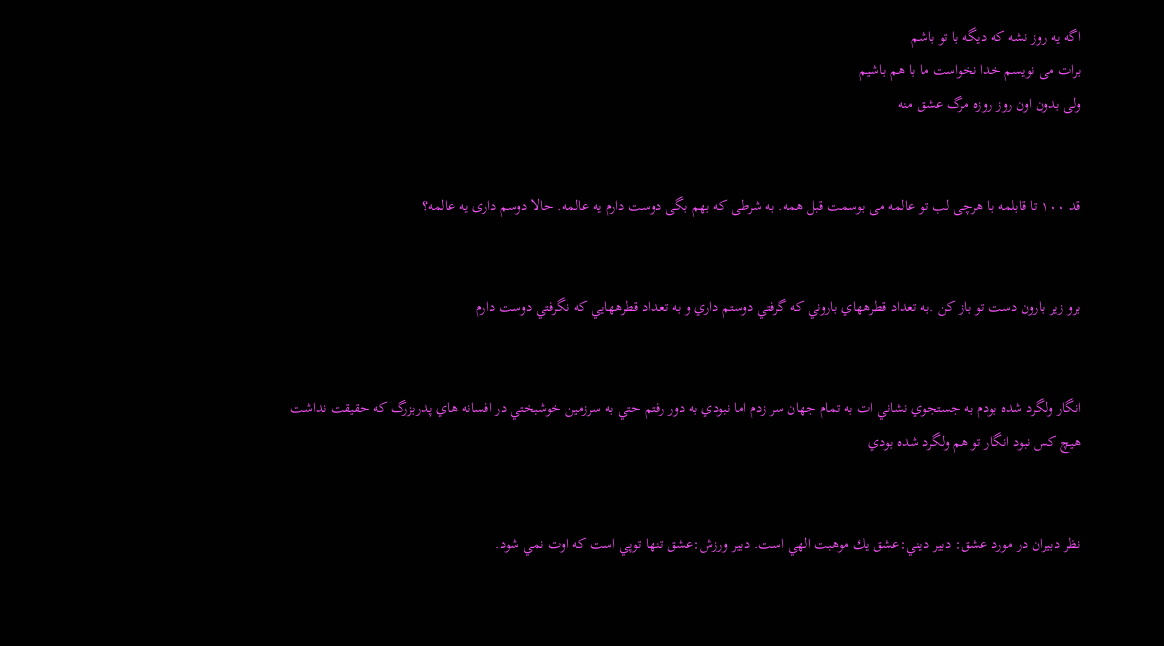اگه يه روز نشه که ديگه با تو باشم
برات می نويسم خدا نخواست ما با هم باشيم
ولی بدون اون روز روزه مرگ عشق منه


قد ۱۰۰ تا قابلمه با هرچی لب تو عالمه می بوسمت قبل همه. به شرطی که بهم بگی دوست دارم يه عالمه. حالا دوسم داری يه عالمه؟


برو زير بارون دست تو باز کن .به تعداد قطرههاي باروني که گرفتي دوستم داري و به تعداد قطرههايي که نگرفتي دوست دارم


انگار ولگرد شده بودم به جستجوي نشاني ات به تمام جهان سر زدم اما نبودي به دور رفتم حتي به سرزمين خوشبختي در افسانه هاي پدربزرگ كه حقيقت نداشت هيچ كس نبود انگار تو هم ولگرد شده بودي


نظر دبيران در مورد عشق: دبير ديني:عشق يك موهبت الهي است. دبير ورزش:عشق تنها توپي است كه اوت نمي شود.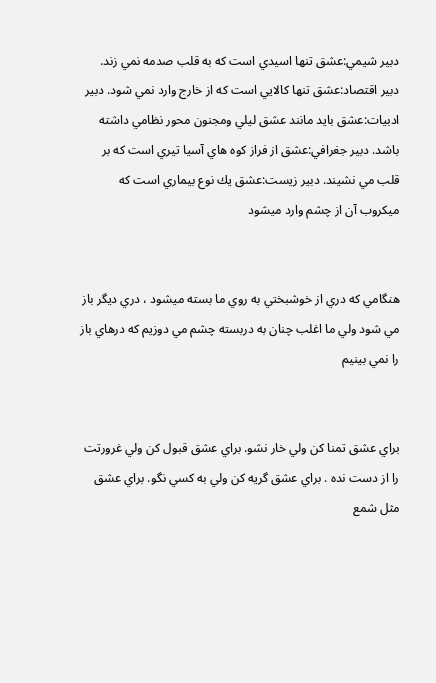دبير شيمي:عشق تنها اسيدي است كه به قلب صدمه نمي زند. دبير اقتصاد:عشق تنها كالايي است كه از خارج وارد نمي شود. دبير ادبيات:عشق بايد مانند عشق ليلي ومجنون محور نظامي داشته باشد. دبير جغرافي:عشق از فراز كوه هاي آسيا تيري است كه بر قلب مي نشيند. دبير زيست:عشق يك نوع بيماري است كه ميكروب آن از چشم وارد ميشود


هنگامي كه دري از خوشبختي به روي ما بسته ميشود ، دري ديگر باز مي شود ولي ما اغلب چنان به دربسته چشم مي دوزيم كه درهاي باز را نمي بينيم


براي عشق تمنا كن ولي خار نشو. براي عشق قبول كن ولي غرورتت را از دست نده . براي عشق گريه كن ولي به كسي نگو. براي عشق مثل شمع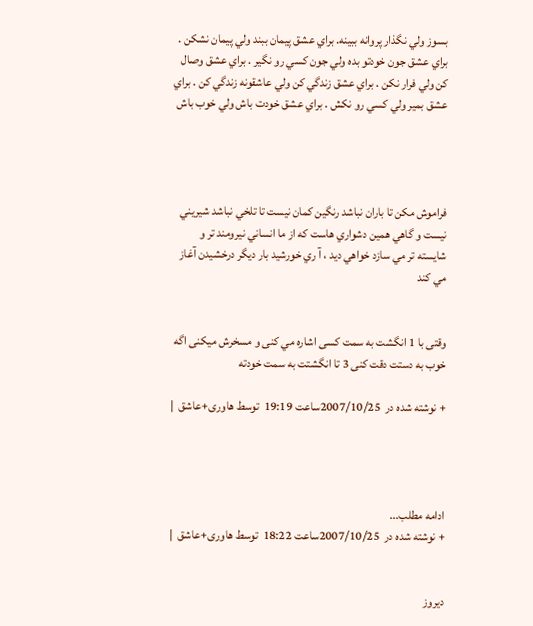بسوز ولي نگذار پروانه ببينه. براي عشق پيمان ببند ولي پيمان نشكن . براي عشق جون خودتو بده ولي جون كسي رو نگير . براي عشق وصال كن ولي فرار نكن . براي عشق زندگي كن ولي عاشقونه زندگي كن . براي عشق بمير ولي كسي رو نكش . براي عشق خودت باش ولي خوب باش




فراموش مکن تا باران نباشد رنگين کمان نيست تا تلخي نباشد شيريني نيست و گاهي همين دشواري هاست که از ما انساني نيرومند تر و شايسته تر مي سازد خواهي ديد ، آ ري خورشيد بار ديگر درخشيدن آغاز مي کند


وقتی با 1 انگشت به سمت کسی اشاره مي کنی و مسخرش ميکنی اگه خوب به دستت دقت کنی 3 تا انگشتت به سمت خودته

+ نوشته شده در  2007/10/25ساعت 19:19  توسط هاورى+عاشق  |




ادامه مطلب...
+ نوشته شده در  2007/10/25ساعت 18:22  توسط هاورى+عاشق  |


دیروز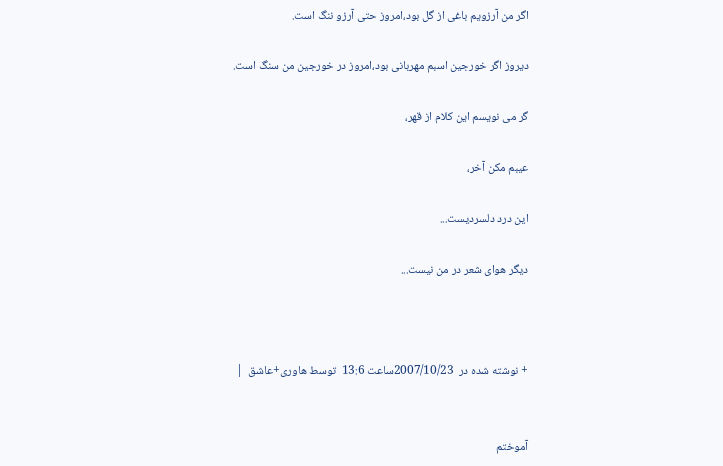اگر من آرزویم باغی از گل بود،امروز حتی آرزو ننگ است.

دیروز اگر خورجین اسبم مهربانی بود،امروز در خورجین من سنگ است.

گر می نویسم این کلام از قهر،

عیبم مکن آخر،

این درد دلسردیست...

دیگر هوای شعر در من نیست...



+ نوشته شده در  2007/10/23ساعت 13:6  توسط هاورى+عاشق  |


آموختم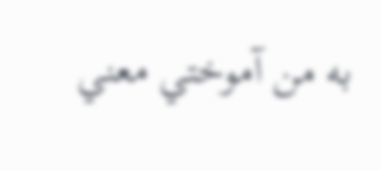به من آموختي معني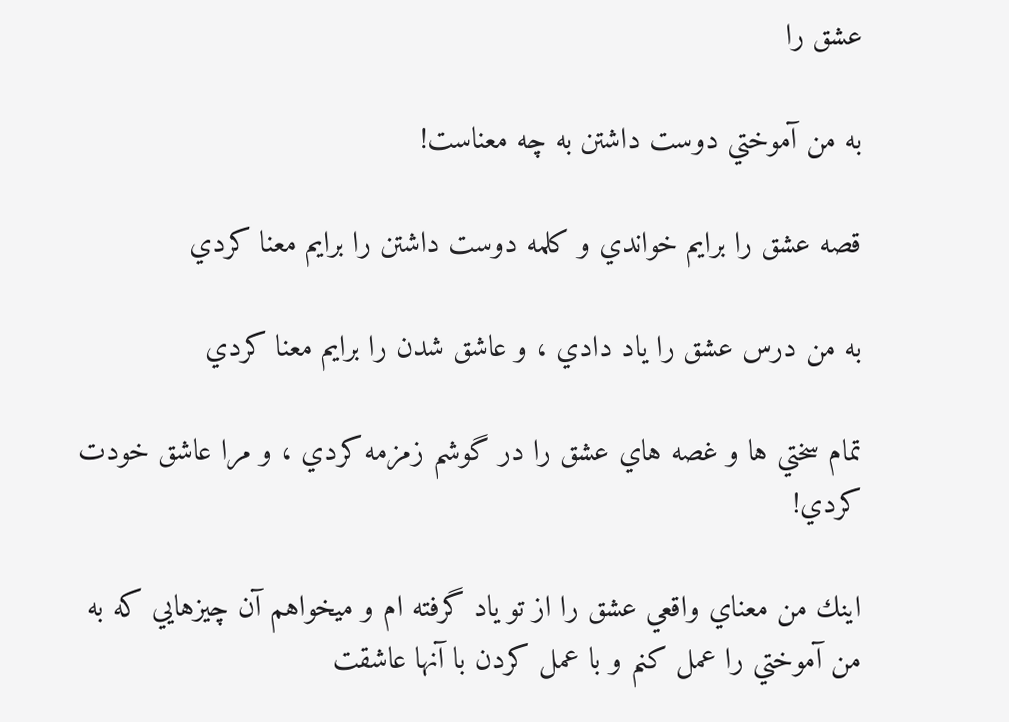عشق را

به من آموختي دوست داشتن به چه معناست!

قصه عشق را برايم خواندي و كلمه دوست داشتن را برايم معنا كردي

به من درس عشق را ياد دادي ، و عاشق شدن را برايم معنا كردي

تمام سختي ها و غصه هاي عشق را در گوشم زمزمه كردي ، و مرا عاشق خودت كردي!

اينك من معناي واقعي عشق را از تو ياد گرفته ام و ميخواهم آن چيزهايي كه به من آموختي را عمل كنم و با عمل كردن با آنها عاشقت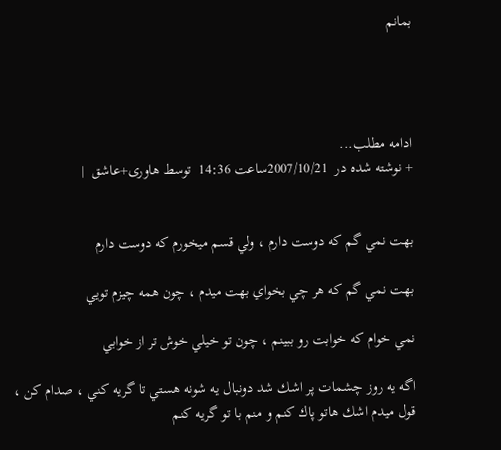بمانم




ادامه مطلب...
+ نوشته شده در  2007/10/21ساعت 14:36  توسط هاورى+عاشق  |


بهت نمي گم كه دوست دارم ، ولي قسم ميخورم كه دوست دارم

بهت نمي گم كه هر چي بخواي بهت ميدم ، چون همه چيزم تويي

نمي خوام كه خوابت رو ببينم ، چون تو خيلي خوش تر از خوابي

اگه يه روز چشمات پر اشك شد دونبال يه شونه هستي تا گريه كني ، صدام كن ، قول ميدم اشك هاتو پاك كنم و منم با تو گريه كنم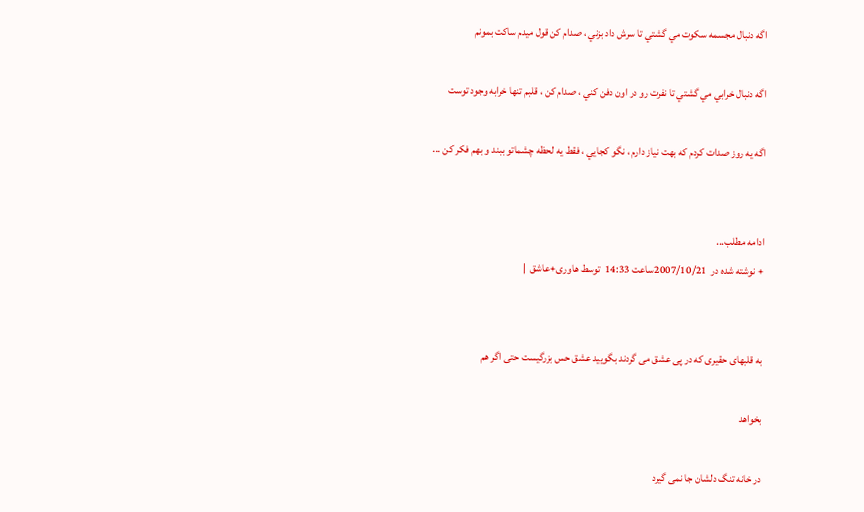اگه دنبال مجسمه سكوت مي گشتي تا سرش داد بزني ، صدام كن قول ميدم ساكت بمونم

اگه دنبال خرابي مي گشتي تا نفرت رو در اون دفن كني ، صدام كن ، قلبم تنها خرابه وجود توست

اگه يه روز صدات كردم كه بهت نياز دارم ، نگو كجايي ، فقط يه لحظه چشماتو ببند و بهم فكر كن ...


ادامه مطلب...
+ نوشته شده در  2007/10/21ساعت 14:33  توسط هاورى+عاشق  |


به قلبهای حقیری که در پی عشق می گردند بگویید عشق حس بزرگیست حتی اگر هم

بخواهد

در خانه تنگ دلشان جا نمی گیرد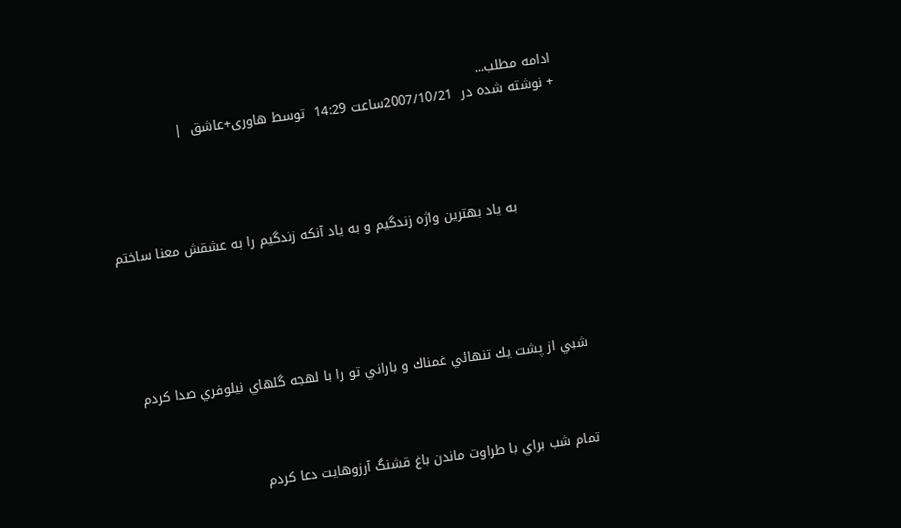ادامه مطلب...
+ نوشته شده در  2007/10/21ساعت 14:29  توسط هاورى+عاشق  |




            به ياد بهترين واژه زندگيم و به ياد آنكه زندگيم را به عشقش معنا ساختم





شبي از پشت يك تنهائي غمناك و باراني تو را با لهجه گلهاي نيلوفري صدا كردم



تمام شب براي با طراوت ماندن باغ قشنگ آرزوهايت دعا كردم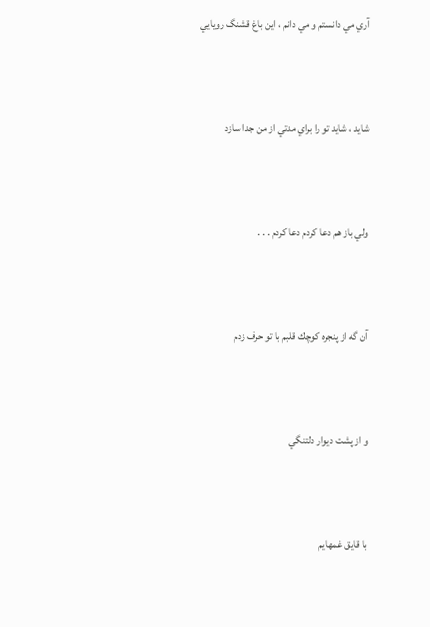آري مي دانستم و مي دانم ، اين باغ قشنگ رويايي



شايد ، شايد تو را براي مدتي از من جدا سازد



ولي باز هم دعا كردم دعا كردم . . .



آن گه از پنجره كوچك قلبم با تو حرف زدم



و از پشت ديوار دلتنگي



با قايق غمهايم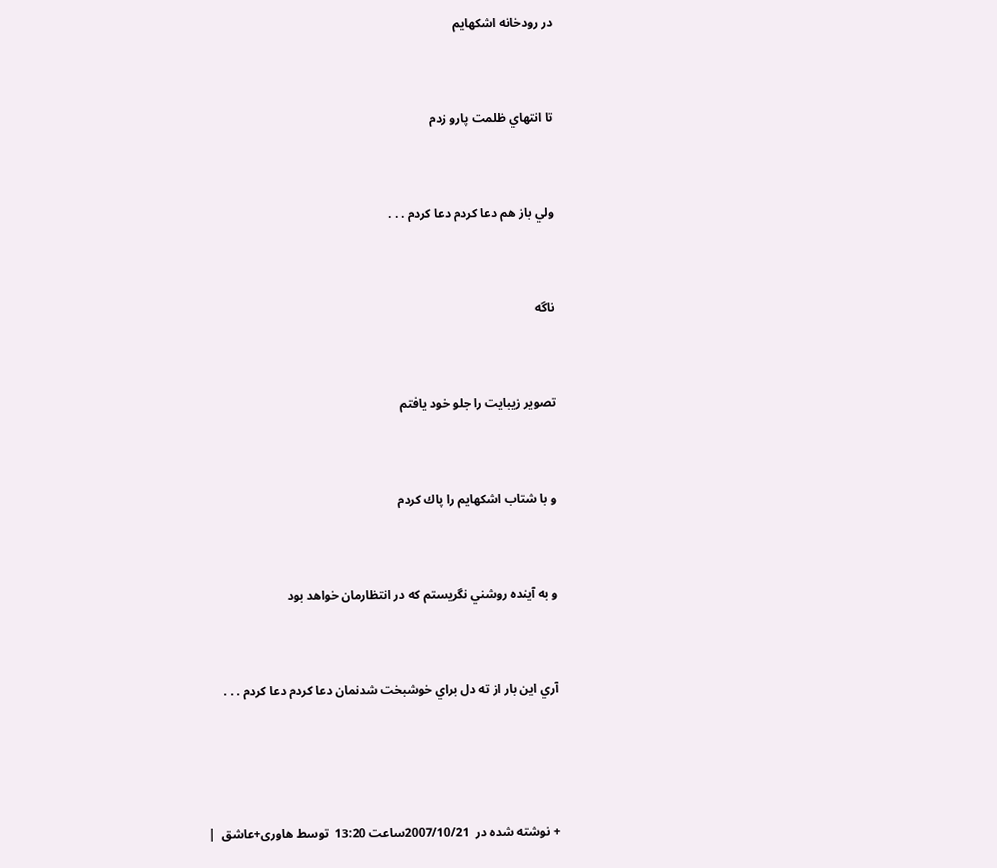در رودخانه اشكهايم



تا انتهاي ظلمت پارو زدم



ولي باز هم دعا كردم دعا كردم . . .



ناگه



تصوير زيبايت را جلو خود يافتم



و با شتاب اشكهايم را پاك كردم



و به آينده روشني نگريستم كه در انتظارمان خواهد بود



آري اين بار از ته دل براي خوشبخت شدنمان دعا كردم دعا كردم . . .





+ نوشته شده در  2007/10/21ساعت 13:20  توسط هاورى+عاشق  |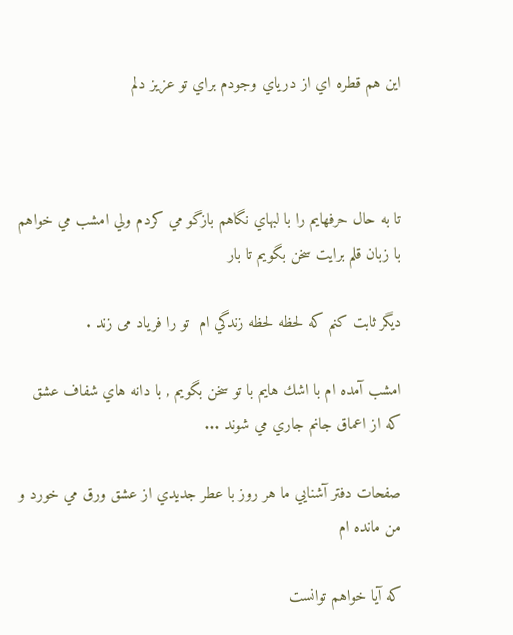اين هم قطره اي از درياي وجودم براي تو عزيز دلم



تا به حال حرفهايم را با لبهاي نگاهم بازگو مي كردم ولي امشب مي خواهم با زبان قلم برايت سخن بگويم تا بار

ديگر ثابت كنم كه لحظه لحظه زندگي ام  تو را فرياد می زند .

امشب آمده ام با اشك هايم با تو سخن بگويم , با دانه هاي شفاف عشق كه از اعماق جانم جاري مي شوند ...

صفحات دفتر آشنايي ما هر روز با عطر جديدي از عشق ورق مي خورد و من مانده ام

كه آيا خواهم توانست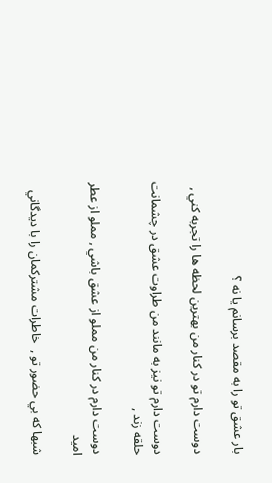بار عشق تو را به مقصد برسانم يا نه ؟

دوست دارم تو در كنار من بهترين لحظه ها را تجربه كني ,

دوست دارم تو نيز به مانند من طراوت عشق در چشمانت حلقه زند ,

دوست دارم در كنار من مملو از عشق باشي , مملو از عطر اميد

شبها كه بي حضور تو ,  خاطرات مشتركمان را با ديدگاني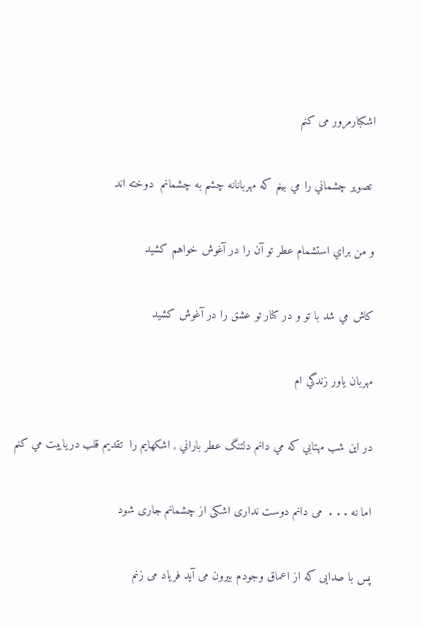اشكبارمرور می کنم

 تصوير چشماني را مي بينم كه مهربانانه چشم به چشمانم  دوخته اند

و من براي استشمام عطر تو آن را در آغوش خواهم كشيد

كاش مي شد با تو و در كنار تو عشق را در آغوش كشيد

مهربان ياور زندگي ام

در اين شب مهتابي كه مي دانم دلتنگ عطر باراني , اشكهايم را  تقديم قلب درياييت مي كنم

اما نه . . .  می دانم دوست نداری اشکی از چشمانم جاری شود

پس با صدایی که از اعماق وجودم بیرون می آید فریاد می زنم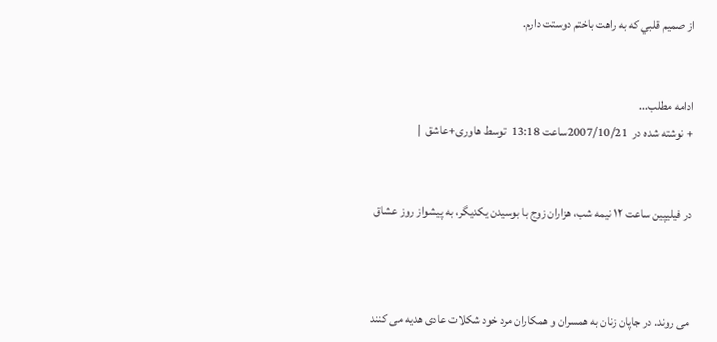از صميم قلبي كه به راهت باختم دوستت دارم.


ادامه مطلب...
+ نوشته شده در  2007/10/21ساعت 13:18  توسط هاورى+عاشق  |


در فيليپين ساعت ۱۲ نيمه شب، هزاران زوج با بوسيدن يکديگر، به پيشواز روز عشاق



 مى روند. در جاپان زنان به همسران و همكاران مرد خود شكلات عادى هديه مى كنند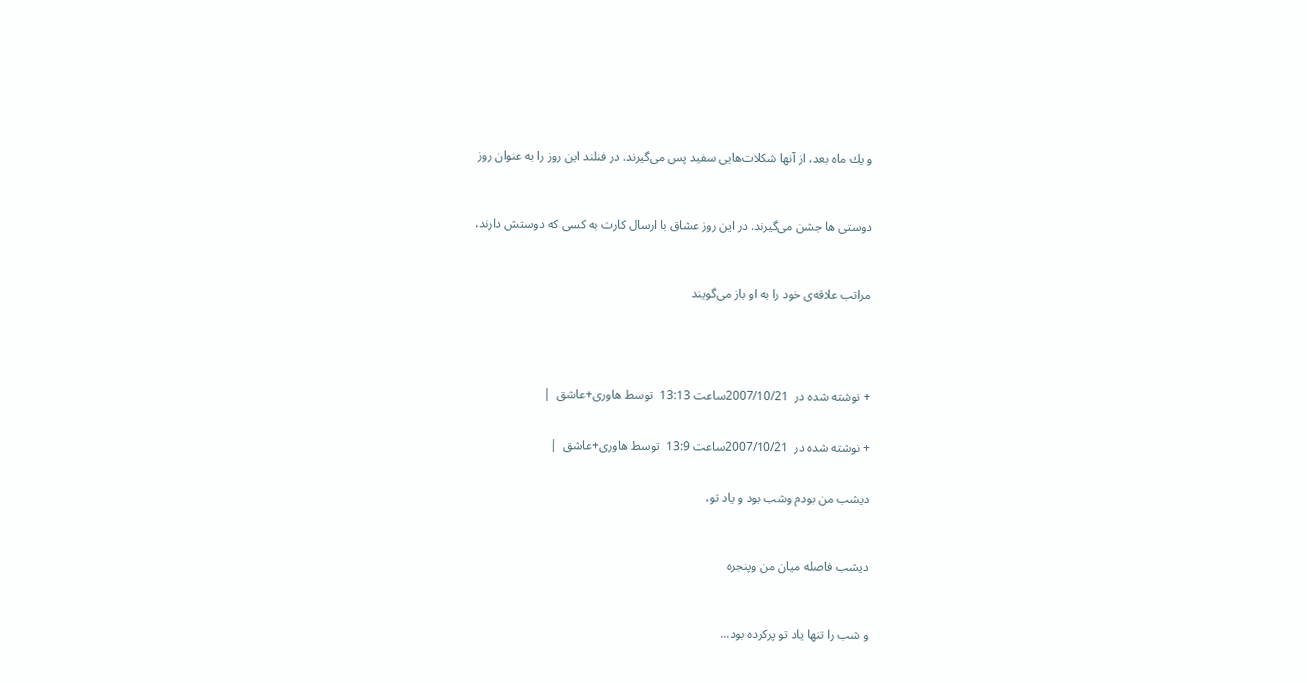و يك ماه بعد، از آنها شكلات‌هايى سفيد پس مى‌گيرند. در فنلند اين روز را به عنوان روز



دوستى ها جشن مى‌گيرند. در اين روز عشاق با ارسال كارت به كسى كه دوستش دارند،



مراتب علاقه‌ى خود را به او باز مى‌گويند





+ نوشته شده در  2007/10/21ساعت 13:13  توسط هاورى+عاشق  |


+ نوشته شده در  2007/10/21ساعت 13:9  توسط هاورى+عاشق  |


دیشب من بودم وشب بود و یاد تو،



دیشب فاصله میان من وپنجره



و شب را تنها یاد تو پرکرده بود...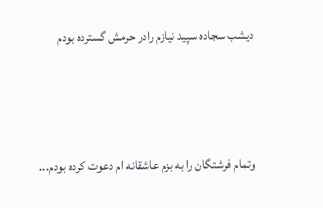دیشب سجاده سپید نیازم رادر حرمش گسترده بودم



وتمام فرشتگان را به بزم عاشقانه ام دعوت کرده بودم...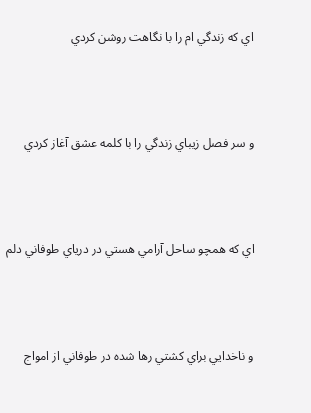اي كه زندگي ام را با نگاهت روشن كردي



و سر فصل زيباي زندگي را با كلمه عشق آغاز كردي



اي كه همچو ساحل آرامي هستي در درياي طوفاني دلم



و ناخدايي براي كشتي رها شده در طوفاني از امواج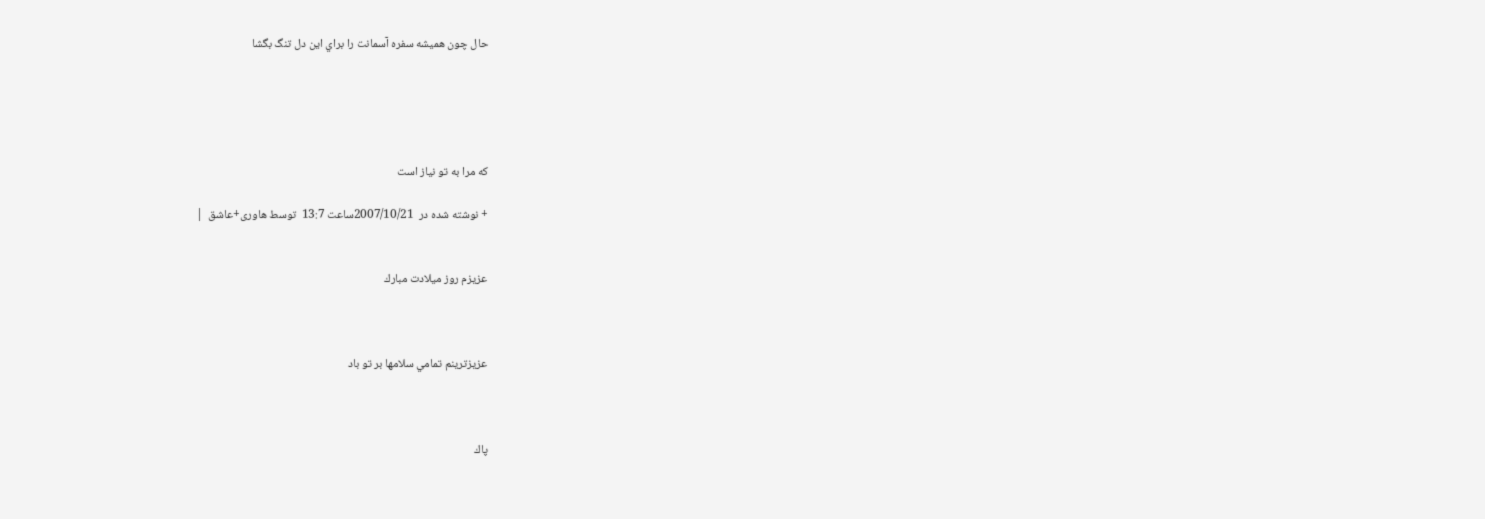حال چون هميشه سفره آسمانت را براي اين دل تنگ بگشا





كه مرا به تو نياز است

+ نوشته شده در  2007/10/21ساعت 13:7  توسط هاورى+عاشق  |


عزيزم روز ميلادت مبارك



عزيزترينم تمامي سلامها بر تو باد



پاك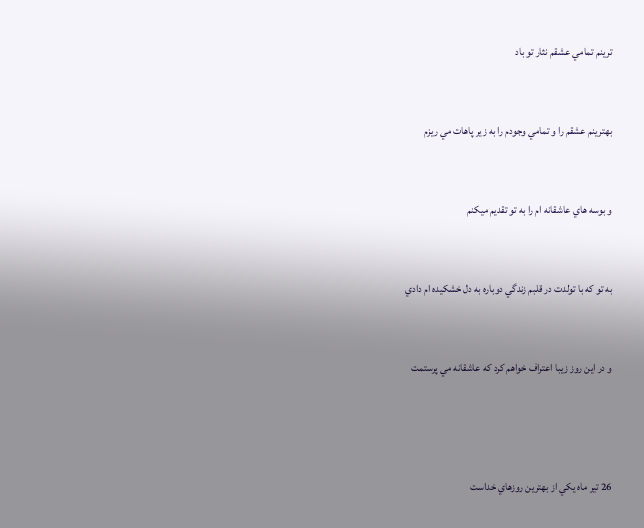ترينم تمامي عشقم نثار تو باد



بهترينم عشقم را و تمامي وجودم را به زير پاهات مي ريزم



و بوسه هاي عاشقانه ام را به تو تقديم ميكنم



به تو كه با تولدت در قلبم زندگي دوباره به دل خشكيده ام دادي



و در اين روز زيبا اعتراف خواهم كرد كه عاشقانه مي پرستمت





26 تير ماه يكي از بهترين روزهاي خداست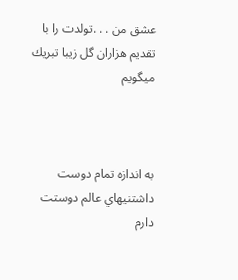عشق من . . .تولدت را با تقديم هزاران گل زيبا تبريك ميگويم



به اندازه تمام دوست داشتنيهاي عالم دوستت دارم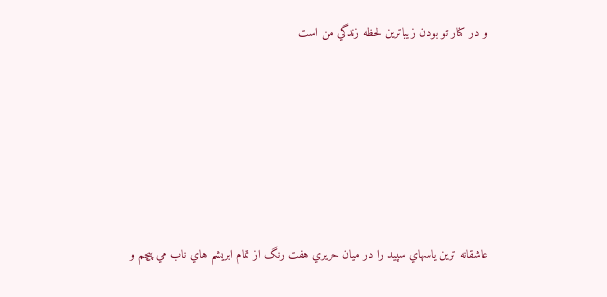و در كنار تو بودن زيباترين لحظه زندگي من است







عاشقانه ترين ياسهاي سپيد را در ميان حريري هفت رنگ از تمام ابريشم هاي ناب مي پيچم و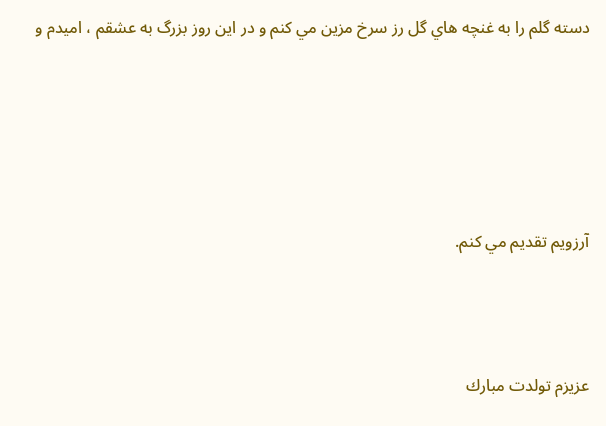دسته گلم را به غنچه هاي گل رز سرخ مزين مي كنم و در اين روز بزرگ به عشقم ، اميدم و





آرزويم تقديم مي كنم.



عزیزم تولدت مبارك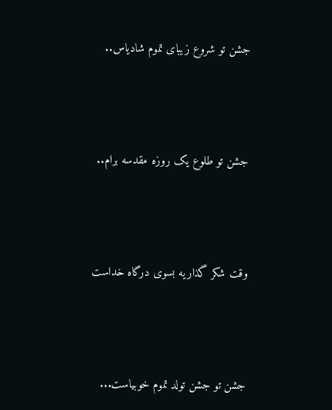جشن تو شروع زیبای تموم شادیاس..



جشن تو طلوع یک روزه مقدسه برام..



وقت شکر گذاریه بسوی درگاه خداست



جشن تو جشن تولد تموم خوبیاست...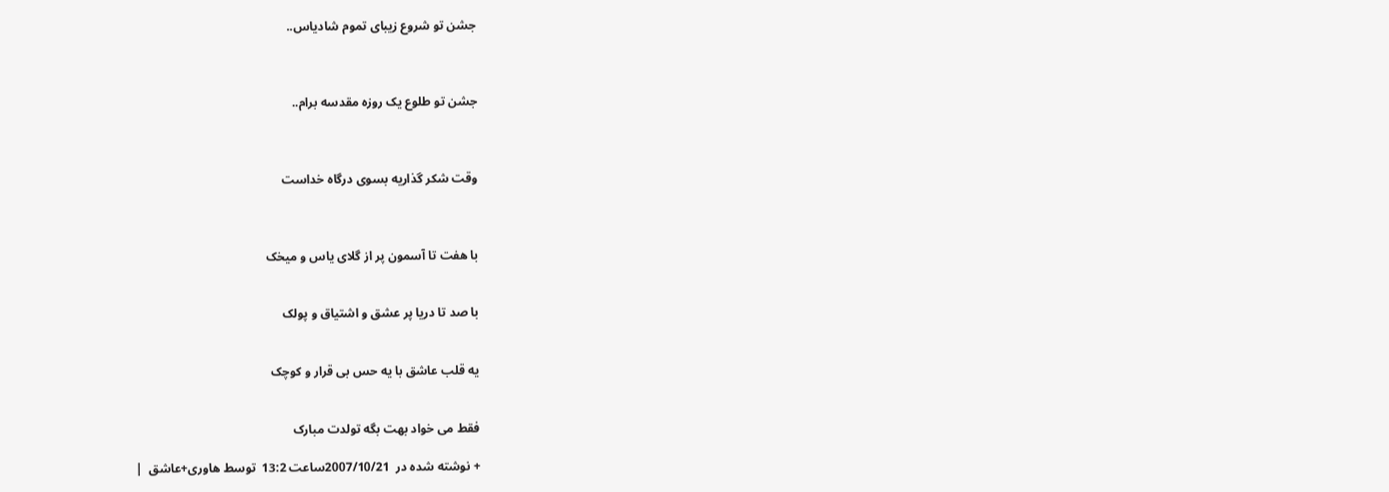جشن تو شروع زیبای تموم شادیاس..



جشن تو طلوع یک روزه مقدسه برام..



وقت شکر گذاریه بسوی درگاه خداست



با هفت تا آسمون پر از گلای یاس و میخک


با صد تا دریا پر عشق و اشتیاق و پولک


یه قلب عاشق با یه حس بی قرار و کوچک


فقط می خواد بهت بگه تولدت مبارک

+ نوشته شده در  2007/10/21ساعت 13:2  توسط هاورى+عاشق  |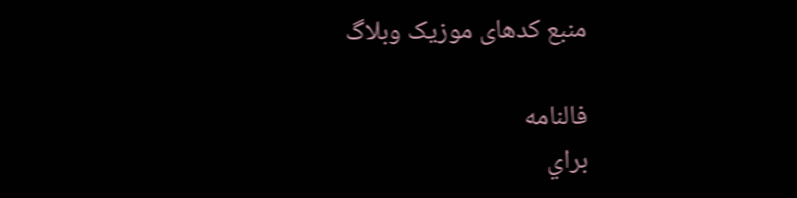منبع کدهای موزیک وبلاگ

فالنامه
براي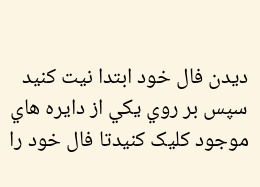ديدن فال خود ابتدا نيت کنيد سپس بر روي يکي از دايره هاي موجود کليک کنيدتا فال خود را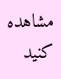مشاهده کنيد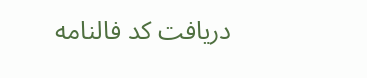دریافت کد فالنامه